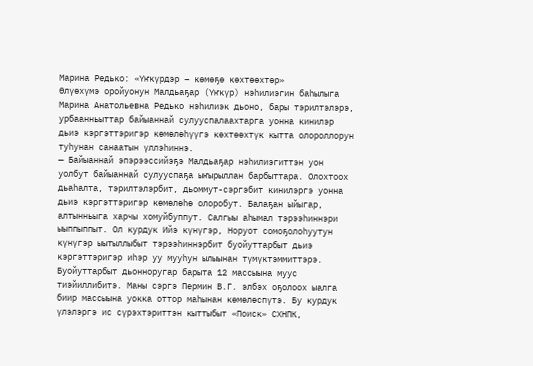Марина Редько: «Үҥкүрдэр – көмөҕө көхтөөхтөр»
Өлүөхүмэ оройуонун Малдьаҕар (Үҥкүр) нэһилиэгин баһылыга Марина Анатольевна Редько нэһилиэк дьоно, бары тэрилтэлэрэ, урбаанньыттар байыаннай сулууспалаахтарга уонна кинилэр дьиэ кэргэттэригэр көмөлөһүүгэ көхтөөхтүк кытта олороллорун туһунан санаатын үллэһиннэ.
— Байыаннай эпэрээссийэҕэ Малдьаҕар нэһилиэгиттэн уон уолбут байыаннай сулууспаҕа ыҥырыллан барбыттара. Олохтоох дьаһалта, тэрилтэлэрбит, дьоммут-сэргэбит кинилэргэ уонна дьиэ кэргэттэригэр көмөлөһө олоробут. Балаҕан ыйыгар, алтынньыга харчы хомуйбуппут. Салгыы аһымал тэрээһиннэри ыыппыппыт. Ол курдук Ийэ күнүгэр, Норуот сомоҕолоһуутун күнүгэр ыытыллыбыт тэрээһиннэрбит буойуттарбыт дьиэ кэргэттэригэр иһэр уу мууһун ылыынан түмүктэммиттэрэ. Буойуттарбыт дьонноругар барыта 12 массыына муус тиэйиллибитэ. Маны сэргэ Пермин В.Г. элбэх оҕолоох ыалга биир массыына уокка оттор маһынан көмөлөспүтэ. Бу курдук үлэлэргэ ис сүрэхтэриттэн кыттыбыт «Поиск» СХНПК,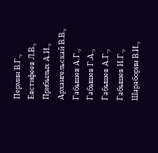Пермин В.Г., Евстифеев Л.В., Прибылых А.И., Архангельскай В.В., Габышев А.Г., Габышев Г.А., Габышев А.Г., Габышев И.Г., Шараборин В.И.,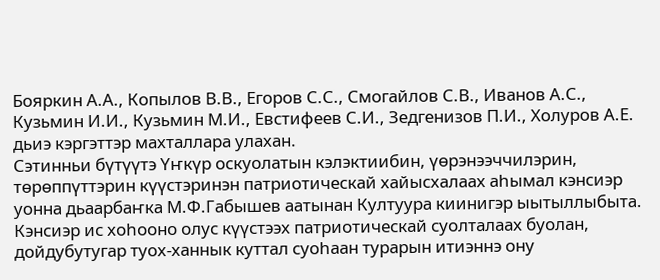Бояркин А.А., Копылов В.В., Егоров С.С., Смогайлов С.В., Иванов А.С., Кузьмин И.И., Кузьмин М.И., Евстифеев С.И., Зедгенизов П.И., Холуров А.Е. дьиэ кэргэттэр махталлара улахан.
Сэтинньи бүтүүтэ Үҥкүр оскуолатын кэлэктиибин, үөрэнээччилэрин, төрөппүттэрин күүстэринэн патриотическай хайысхалаах аһымал кэнсиэр уонна дьаарбаҥка М.Ф.Габышев аатынан Култуура киинигэр ыытыллыбыта. Кэнсиэр ис хоһооно олус күүстээх патриотическай суолталаах буолан, дойдубутугар туох-ханнык куттал суоһаан турарын итиэннэ ону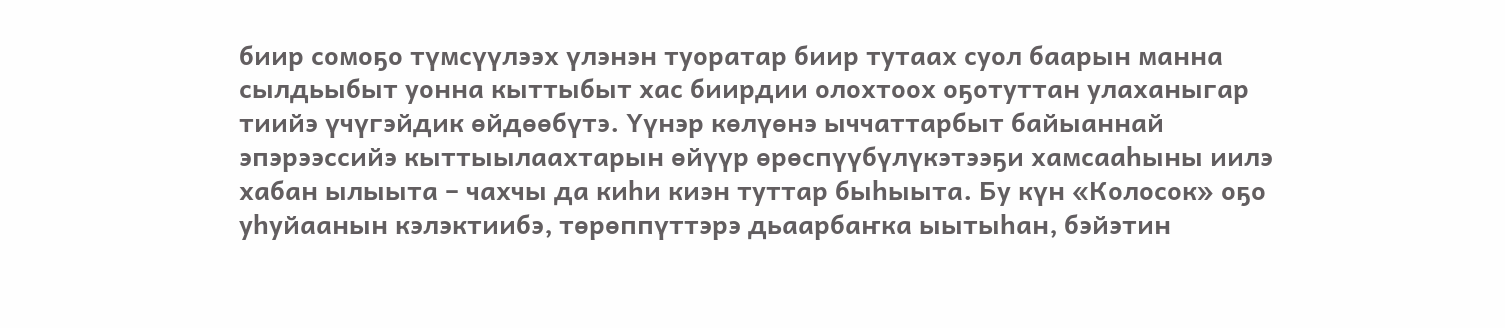биир сомоҕо түмсүүлээх үлэнэн туоратар биир тутаах суол баарын манна сылдьыбыт уонна кыттыбыт хас биирдии олохтоох оҕотуттан улаханыгар тиийэ үчүгэйдик өйдөөбүтэ. Үүнэр көлүөнэ ыччаттарбыт байыаннай эпэрээссийэ кыттыылаахтарын өйүүр өрөспүүбүлүкэтээҕи хамсааһыны иилэ хабан ылыыта – чахчы да киһи киэн туттар быһыыта. Бу күн «Колосок» оҕо уһуйаанын кэлэктиибэ, төрөппүттэрэ дьаарбаҥка ыытыһан, бэйэтин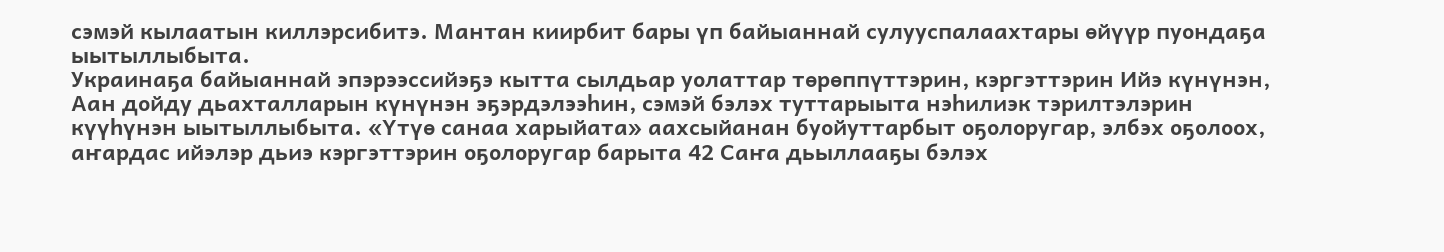сэмэй кылаатын киллэрсибитэ. Мантан киирбит бары үп байыаннай сулууспалаахтары өйүүр пуондаҕа ыытыллыбыта.
Украинаҕа байыаннай эпэрээссийэҕэ кытта сылдьар уолаттар төрөппүттэрин, кэргэттэрин Ийэ күнүнэн, Аан дойду дьахталларын күнүнэн эҕэрдэлээһин, сэмэй бэлэх туттарыыта нэһилиэк тэрилтэлэрин күүһүнэн ыытыллыбыта. «Үтүө санаа харыйата» аахсыйанан буойуттарбыт оҕолоругар, элбэх оҕолоох, аҥардас ийэлэр дьиэ кэргэттэрин оҕолоругар барыта 42 Саҥа дьыллааҕы бэлэх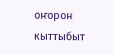оҥорон кыттыбыт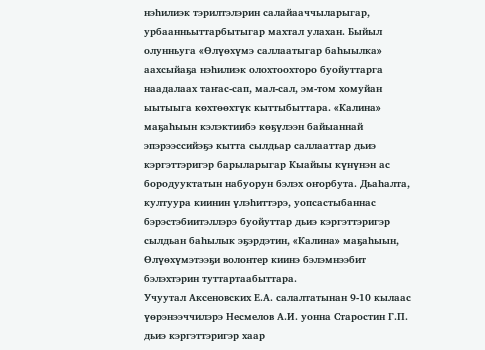нэһилиэк тэрилтэлэрин салайааччыларыгар, урбаанньыттарбытыгар махтал улахан. Быйыл олунньуга «Өлүөхүмэ саллаатыгар баһыылка» аахсыйаҕа нэһилиэк олохтоохторо буойуттарга наадалаах таҥас-сап, мал-сал, эм-том хомуйан ыытыыга көхтөөхтүк кыттыбыттара. «Калина» маҕаһыын кэлэктиибэ көҕүлээн байыаннай эпэрээссийэҕэ кытта сылдьар саллааттар дьиэ кэргэттэригэр барыларыгар Кыайыы күнүнэн ас бородууктатын набуорун бэлэх оҥорбута. Дьаһалта, култуура киинин үлэһиттэрэ, уопсастыбаннас бэрэстэбиитэллэрэ буойуттар дьиэ кэргэттэригэр сылдьан баһылык эҕэрдэтин, «Калина» маҕаһыын, Өлүөхүмэтээҕи волонтер киинэ бэлэмнээбит бэлэхтэрин туттартаабыттара.
Учуутал Аксеновских Е.А. салалтатынан 9-10 кылаас үөрэнээччилэрэ Несмелов А.И. уонна Старостин Г.П. дьиэ кэргэттэригэр хаар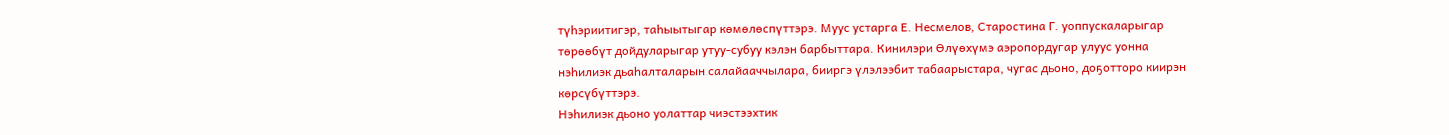түһэриитигэр, таһыытыгар көмөлөспүттэрэ. Муус устарга Е. Несмелов, Старостина Г. уоппускаларыгар төрөөбүт дойдуларыгар утуу-субуу кэлэн барбыттара. Кинилэри Өлүөхүмэ аэропордугар улуус уонна нэһилиэк дьаһалталарын салайааччылара, бииргэ үлэлээбит табаарыстара, чугас дьоно, доҕотторо киирэн көрсүбүттэрэ.
Нэһилиэк дьоно уолаттар чиэстээхтик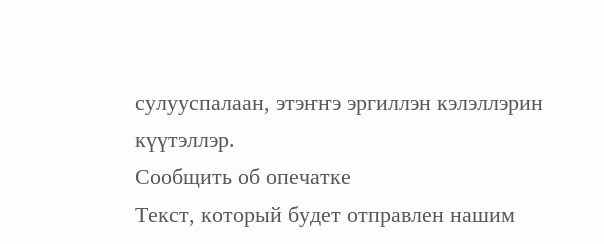сулууспалаан, этэҥҥэ эргиллэн кэлэллэрин күүтэллэр.
Сообщить об опечатке
Текст, который будет отправлен нашим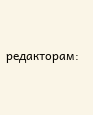редакторам: